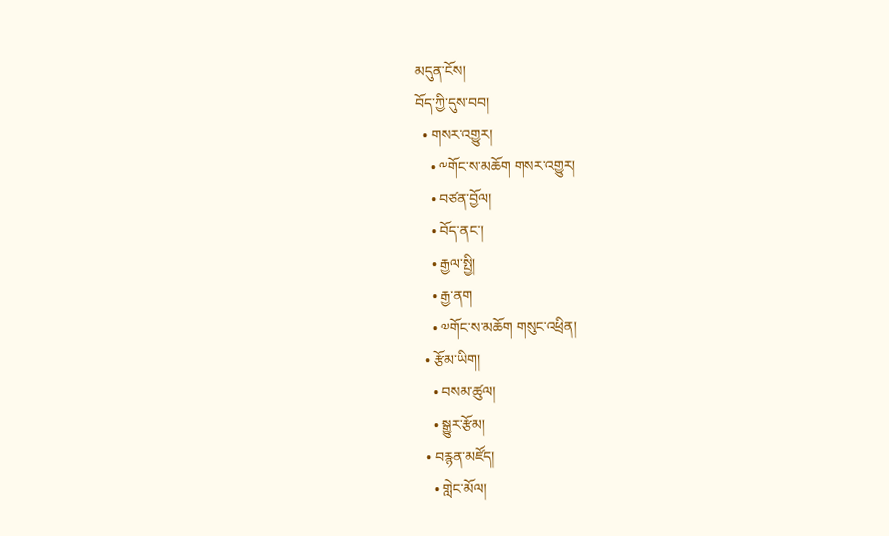མདུན་ངོས།
བོད་ཀྱི་དུས་བབ།
  • གསར་འགྱུར།
    • ༸གོང་ས་མཆོག གསར་འགྱུར།
    • བཙན་བྱོལ།
    • བོད་ནང་།
    • རྒྱལ་སྤྱི།
    • རྒྱ་ནག
    • ༧གོང་ས་མཆོག གསུང་འཕྲིན།
  • རྩོམ་ཡིག།
    • བསམ་ཚུལ།
    • སྒྱུར་རྩོམ།
  • བརྙན་མཛོད།
    • གླེང་མོལ།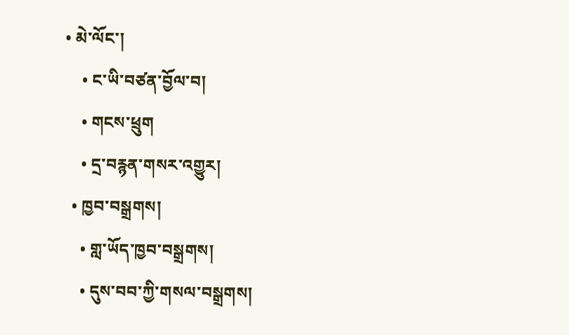• མེ་ལོང་།
    • ང་ཡི་བཙན་བྱོལ་བ།
    • གངས་ཕྲུག
    • དྲ་བརྙན་གསར་འགྱུར།
  • ཁྱབ་བསྒྲགས།
    • གླ་ཡོད་ཁྱབ་བསྒྲགས།
    • དུས་བབ་ཀྱི་གསལ་བསྒྲགས།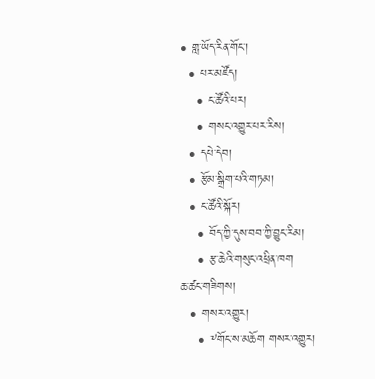• གླ་ཡོད་རིན་གོང་།
  • པར་མཛོད།
    • ང་ཚོའི་པར།
    • གསང་འགྱུར་པར་རིས།
  • དཔེ་དེབ།
  • རྩོམ་སྒྲིག་པའི་གཏམ།
  • ང་ཚོའི་སྐོར།
    • བོད་ཀྱི་དུས་བབ་ཀྱི་བྱུང་རིམ།
    • རྩ་ཆེའི་གསུང་འཕྲིན་ཁག
ཆ་ཚང་གཟིགས།
  • གསར་འགྱུར།
    • ༸གོང་ས་མཆོག གསར་འགྱུར།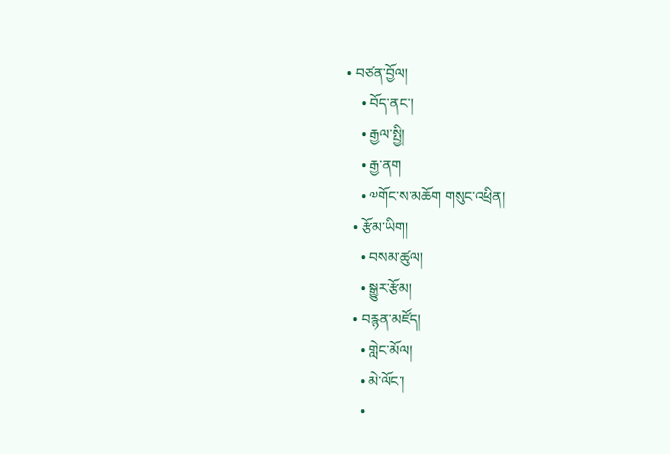• བཙན་བྱོལ།
    • བོད་ནང་།
    • རྒྱལ་སྤྱི།
    • རྒྱ་ནག
    • ༧གོང་ས་མཆོག གསུང་འཕྲིན།
  • རྩོམ་ཡིག།
    • བསམ་ཚུལ།
    • སྒྱུར་རྩོམ།
  • བརྙན་མཛོད།
    • གླེང་མོལ།
    • མེ་ལོང་།
    •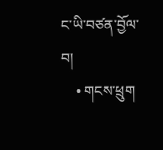ང་ཡི་བཙན་བྱོལ་བ།
    • གངས་ཕྲུག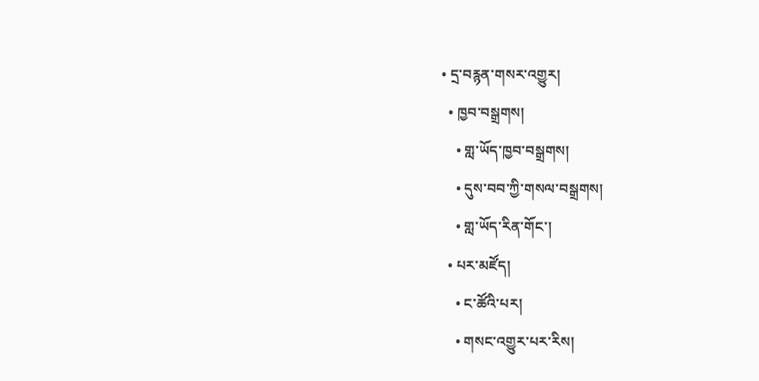• དྲ་བརྙན་གསར་འགྱུར།
  • ཁྱབ་བསྒྲགས།
    • གླ་ཡོད་ཁྱབ་བསྒྲགས།
    • དུས་བབ་ཀྱི་གསལ་བསྒྲགས།
    • གླ་ཡོད་རིན་གོང་།
  • པར་མཛོད།
    • ང་ཚོའི་པར།
    • གསང་འགྱུར་པར་རིས།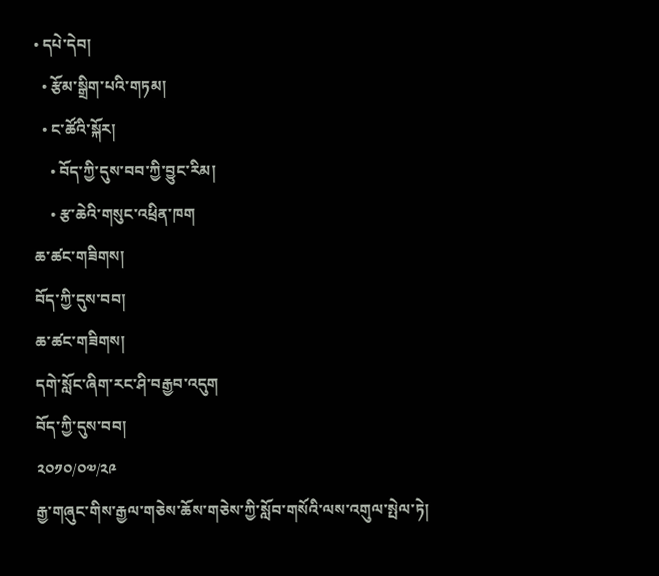• དཔེ་དེབ།
  • རྩོམ་སྒྲིག་པའི་གཏམ།
  • ང་ཚོའི་སྐོར།
    • བོད་ཀྱི་དུས་བབ་ཀྱི་བྱུང་རིམ།
    • རྩ་ཆེའི་གསུང་འཕྲིན་ཁག
ཆ་ཚང་གཟིགས།
བོད་ཀྱི་དུས་བབ།
ཆ་ཚང་གཟིགས།
དགེ་སློང་ཞིག་རང་ཤི་བརྒྱབ་འདུག
བོད་ཀྱི་དུས་བབ།
༢༠༡༠/༠༧/༢༩
རྒྱ་གཞུང་གིས་རྒྱལ་གཅེས་ཆོས་གཅེས་ཀྱི་སློབ་གསོའི་ལས་འགུལ་སྤེལ་ཏེ།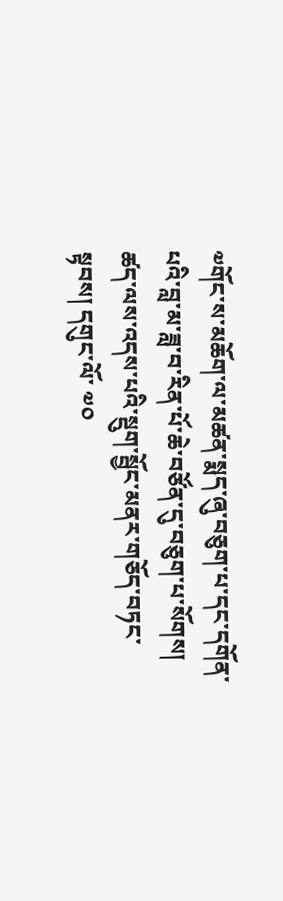༧གོང་ས་མཆོག་ལ་མཚན་སྨད་ཞུ་བཅུག་པ་དང་དགོན་པའི་བླ་མ་ཟླ་བ་རིན་པོ་ཆེ་བཙོན་དུ་བཅུག་པ་སོགས། ཚད་ལས་འདས་པའི་སྡུག་སྦྱོང་མནར་གཅོད་བཏང་སྟབས། དགུང་ལོ་ ༧༠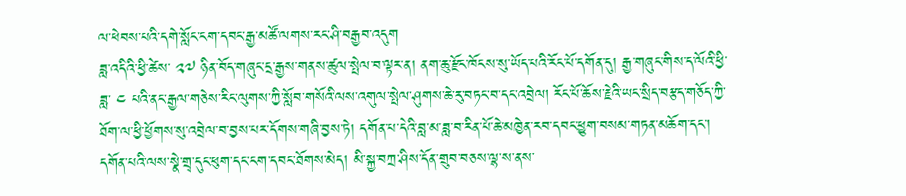ལ་ཕེབས་པའི་དགེ་སློང་ངག་དབང་རྒྱ་མཚོ་ལགས་རང་ཤི་བརྒྱབ་འདུག
ཟླ་འདིའི་ཕྱི་ཚེས་ ༢༧ ཉིན་བོད་གཞུང་དྲ་རྒྱས་གནས་ཚུལ་སྤེལ་བ་ལྟར་ན། ནག་ཆུ་རྫོང་ཁོངས་སུ་ཡོད་པའི་རོང་པོ་དགོན་དུ། རྒྱ་གཞུང་གིས་ད་ལོའི་ཕྱི་ཟླ་ ༤ པའི་ནང་རྒྱལ་གཅེས་རིང་ལུགས་ཀྱི་སློབ་གསོའི་ལས་འགུལ་སྤེལ་ཤུགས་ཆེ་རུ་བཏང་བ་དང་འབྲེལ། རོང་པོ་ཆོས་རྗེའི་ཡང་སྲིད་བརྩད་གཅོད་ཀྱི་ཐོག་ལ་ཕྱི་ཕྱོགས་སུ་འབྲེལ་བ་བྱས་པར་དོགས་གཞི་བྱས་ཏེ། དགོན་པ་དེའི་བླ་མ་ཟླ་བ་རིན་པོ་ཆེ་མཁྱེན་རབ་དབང་ཕྱུག་བསམ་གཏན་མཆོག་དང་། དགོན་པའི་ལས་སྣེ་གྲྭ་དུང་ཕུག་དང་ངག་དབང་ཐོགས་མེད། མི་སྐྱ་བཀྲ་ཤིས་དོན་གྲུབ་བཅས་ལྷ་ས་ནས་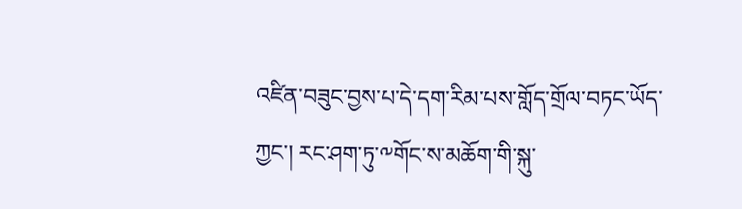འཛིན་བཟུང་བྱས་པ་དེ་དག་རིམ་པས་གློད་གྲོལ་བཏང་ཡོད་ཀྱང་། རང་ཤག་ཏུ་༸གོང་ས་མཆོག་གི་སྐུ་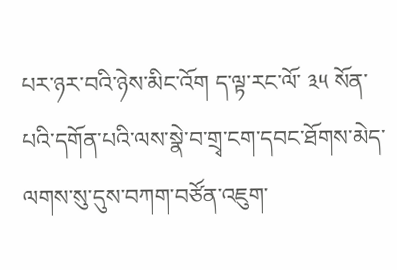པར་ཉར་བའི་ཉེས་མིང་འོག ད་ལྟ་རང་ལོ་ ༣༥ སོན་པའི་དགོན་པའི་ལས་སྣེ་བ་གྲྭ་ངག་དབང་ཐོགས་མེད་ལགས་སུ་དུས་བཀག་བཙོན་འཇུག་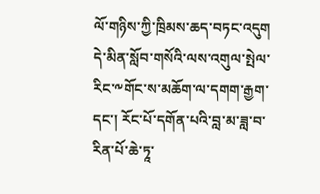ལོ་གཉིས་ཀྱི་ཁྲིམས་ཆད་བཏང་འདུག དེ་མིན་སློབ་གསོའི་ལས་འགུལ་སྤེལ་རིང་༸གོང་ས་མཆོག་ལ་དགག་རྒྱག་དང་། རོང་པོ་དགོན་པའི་བླ་མ་ཟླ་བ་རིན་པོ་ཆེ་ཏཱ་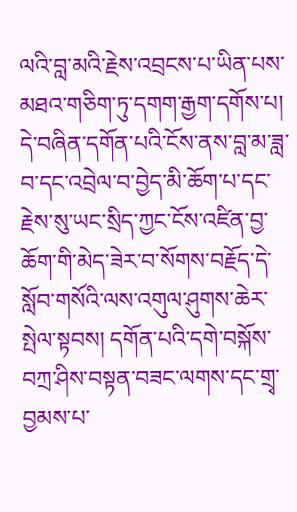ལའི་བླ་མའི་རྗེས་འབྲངས་པ་ཡིན་པས་མཐའ་གཅིག་ཏུ་དགག་རྒྱག་དགོས་པ། དེ་བཞིན་དགོན་པའི་ངོས་ནས་བླ་མ་ཟླ་བ་དང་འབྲེལ་བ་བྱེད་མི་ཆོག་པ་དང་རྗེས་སུ་ཡང་སྲིད་ཀྱང་ངོས་འཛིན་བྱ་ཆོག་གི་མེད་ཟེར་བ་སོགས་བརྗོད་དེ་སློབ་གསོའི་ལས་འགུལ་ཤུགས་ཆེར་སྤེལ་སྟབས། དགོན་པའི་དགེ་བསྐོས་བཀྲ་ཤིས་བསྟན་བཟང་ལགས་དང་གྲྭ་བྱམས་པ་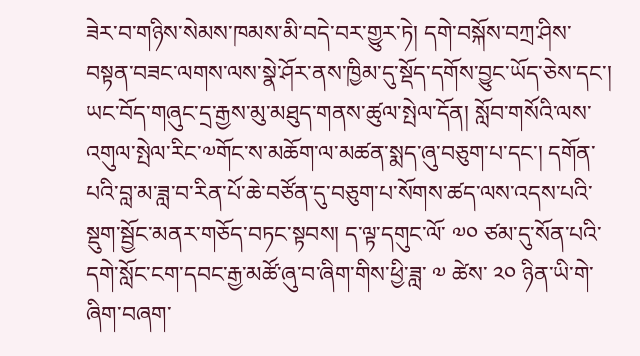ཟེར་བ་གཉིས་སེམས་ཁམས་མི་བདེ་བར་གྱུར་ཏེ། དགེ་བསྐོས་བཀྲ་ཤིས་བསྟན་བཟང་ལགས་ལས་སྣེ་ཤོར་ནས་ཁྱིམ་དུ་སྡོད་དགོས་བྱུང་ཡོད་ཅེས་དང་། ཡང་བོད་གཞུང་དྲ་རྒྱས་མུ་མཐུད་གནས་ཚུལ་སྤེལ་དོན། སློབ་གསོའི་ལས་འགུལ་སྤེལ་རིང་༧གོང་ས་མཆོག་ལ་མཚན་སྨད་ཞུ་བཅུག་པ་དང་། དགོན་པའི་བླ་མ་ཟླ་བ་རིན་པོ་ཆེ་བཙོན་དུ་བཅུག་པ་སོགས་ཚད་ལས་འདས་པའི་སྡུག་སྦྱོང་མནར་གཅོད་བཏང་སྟབས། ད་ལྟ་དགུང་ལོ་ ༧༠ ཙམ་དུ་སོན་པའི་དགེ་སློང་ངག་དབང་རྒྱ་མཚོ་ཞུ་བ་ཞིག་གིས་ཕྱི་ཟླ་ ༧ ཚེས་ ༢༠ ཉིན་ཡི་གེ་ཞིག་བཞག་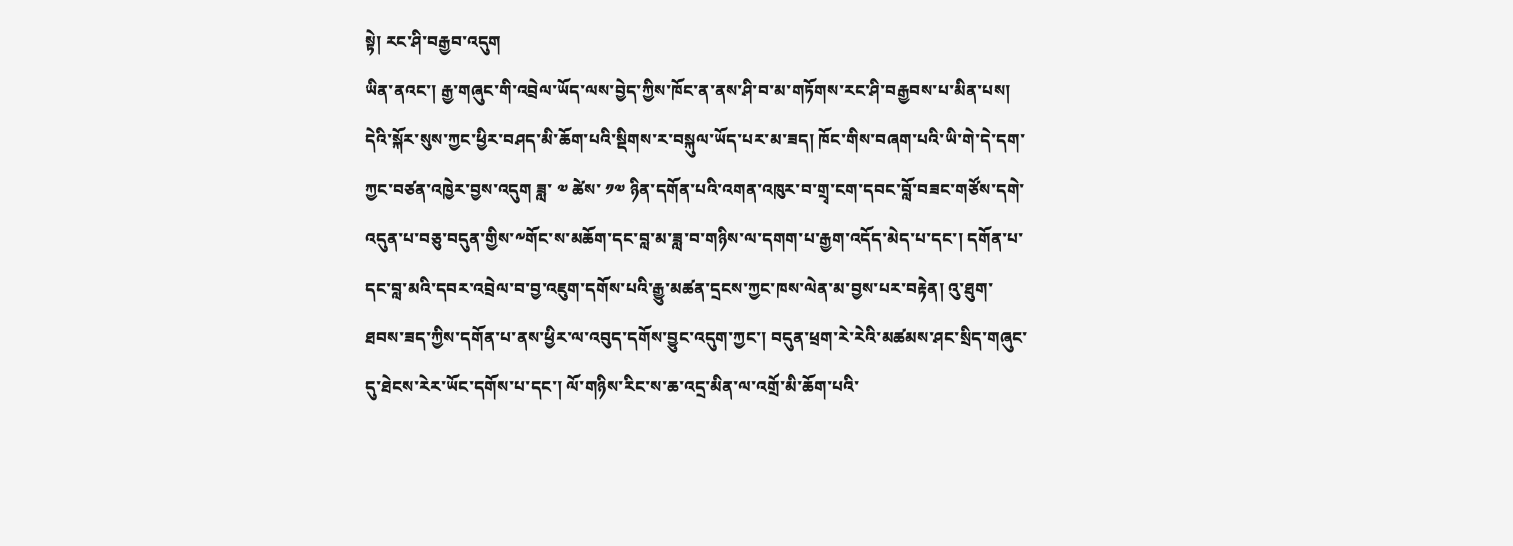སྟེ། རང་ཤི་བརྒྱབ་འདུག
ཡིན་ནའང་། རྒྱ་གཞུང་གི་འབྲེལ་ཡོད་ལས་བྱེད་ཀྱིས་ཁོང་ན་ནས་ཤི་བ་མ་གཏོགས་རང་ཤི་བརྒྱབས་པ་མིན་པས། དེའི་སྐོར་སུས་ཀྱང་ཕྱིར་བཤད་མི་ཆོག་པའི་སྡིགས་ར་བསྐུལ་ཡོད་པར་མ་ཟད། ཁོང་གིས་བཞག་པའི་ཡི་གེ་དེ་དག་ཀྱང་བཙན་འཁྱེར་བྱས་འདུག ཟླ་ ༧ ཚེས་ ༡༧ ཉིན་དགོན་པའི་འགན་འཁུར་བ་གྲྭ་ངག་དབང་བློ་བཟང་གཙོས་དགེ་འདུན་པ་བཅུ་བདུན་གྱིས་༸གོང་ས་མཆོག་དང་བླ་མ་ཟླ་བ་གཉིས་ལ་དགག་པ་རྒྱག་འདོད་མེད་པ་དང་། དགོན་པ་དང་བླ་མའི་དབར་འབྲེལ་བ་བྱ་འཇུག་དགོས་པའི་རྒྱུ་མཚན་དྲངས་ཀྱང་ཁས་ལེན་མ་བྱས་པར་བརྟེན། འུ་ཐུག་ཐབས་ཟད་ཀྱིས་དགོན་པ་ནས་ཕྱིར་ལ་འབུད་དགོས་བྱུང་འདུག་ཀྱང་། བདུན་ཕྲག་རེ་རེའི་མཚམས་ཤང་སྲིད་གཞུང་དུ་ཐེངས་རེར་ཡོང་དགོས་པ་དང་། ལོ་གཉིས་རིང་ས་ཆ་འདྲ་མིན་ལ་འགྲོ་མི་ཆོག་པའི་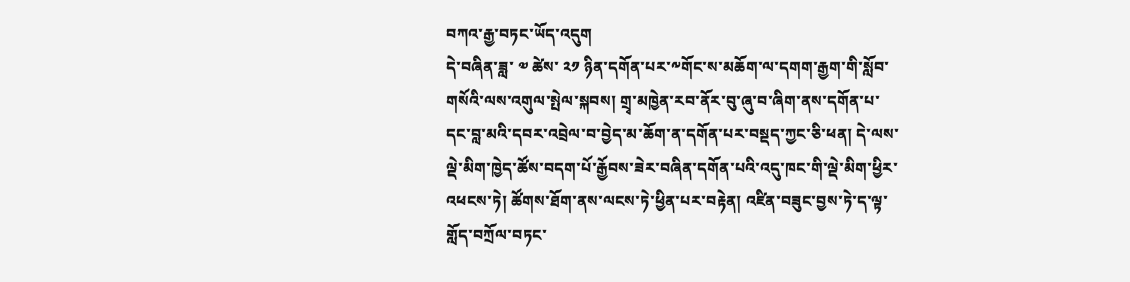བཀའ་རྒྱ་བཏང་ཡོད་འདུག
དེ་བཞིན་ཟླ་ ༧ ཚེས་ ༢༡ ཉིན་དགོན་པར་༸གོང་ས་མཆོག་ལ་དགག་རྒྱག་གི་སློབ་གསོའི་ལས་འགུལ་སྤེལ་སྐབས། གྲྭ་མཁྱེན་རབ་ནོར་བུ་ཞུ་བ་ཞིག་ནས་དགོན་པ་དང་བླ་མའི་དབར་འབྲེལ་བ་བྱེད་མ་ཆོག་ན་དགོན་པར་བསྡད་ཀྱང་ཅི་ཕན། དེ་ལས་ལྡེ་མིག་ཁྱེད་ཚོས་བདག་པོ་རྒྱོབས་ཟེར་བཞིན་དགོན་པའི་འདུ་ཁང་གི་ལྡེ་མིག་ཕྱིར་འཕངས་ཏེ། ཚོགས་ཐོག་ནས་ལངས་ཏེ་ཕྱིན་པར་བརྟེན། འཛིན་བཟུང་བྱས་ཏེ་ད་ལྟ་གློད་བཀྲོལ་བཏང་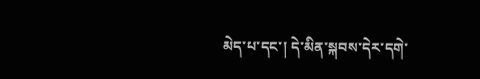མེད་པ་དང་། དེ་མིན་སྐབས་དེར་དགེ་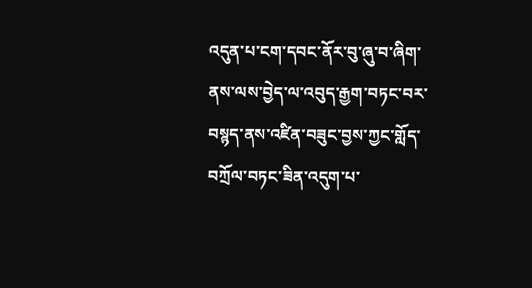འདུན་པ་ངག་དབང་ནོར་བུ་ཞུ་བ་ཞིག་ནས་ལས་བྱེད་ལ་འབུད་རྒྱག་བཏང་བར་བསྙད་ནས་འཛིན་བཟུང་བྱས་ཀྱང་གློད་བཀྲོལ་བཏང་ཟིན་འདུག་པ་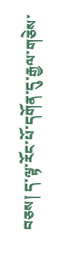བཅས། ད་ལྟ་རོང་པོ་དགོན་དུ་རྒྱལ་གཅེས་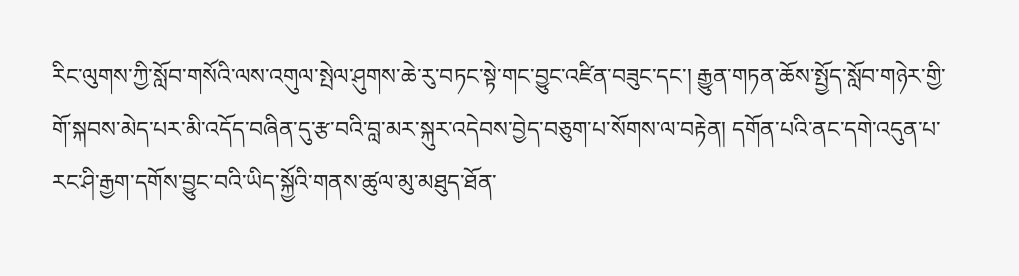རིང་ལུགས་ཀྱི་སློབ་གསོའི་ལས་འགུལ་སྤེལ་ཤུགས་ཆེ་རུ་བཏང་སྟེ་གང་བྱུང་འཛིན་བཟུང་དང་། རྒྱུན་གཏན་ཆོས་སྤྱོད་སློབ་གཉེར་གྱི་གོ་སྐབས་མེད་པར་མི་འདོད་བཞིན་དུ་རྩ་བའི་བླ་མར་སྐུར་འདེབས་བྱེད་བཅུག་པ་སོགས་ལ་བརྟེན། དགོན་པའི་ནང་དགེ་འདུན་པ་རང་ཤི་རྒྱག་དགོས་བྱུང་བའི་ཡིད་སྐྱོའི་གནས་ཚུལ་མུ་མཐུད་ཐོན་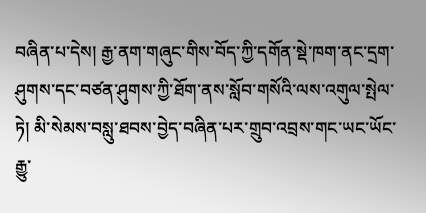བཞིན་པ་དེས། རྒྱ་ནག་གཞུང་གིས་བོད་ཀྱི་དགོན་སྡེ་ཁག་ནང་དྲག་ཤུགས་དང་བཙན་ཤུགས་ཀྱི་ཐོག་ནས་སློབ་གསོའི་ལས་འགུལ་སྤེལ་ཏེ། མི་སེམས་བསླུ་ཐབས་བྱེད་བཞིན་པར་གྲུབ་འབྲས་གང་ཡང་ཡོང་རྒྱུ་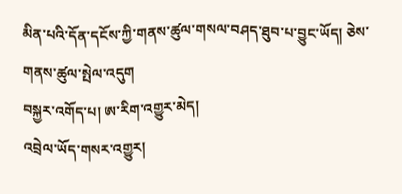མིན་པའི་དོན་དངོས་ཀྱི་གནས་ཚུལ་གསལ་བཤད་ཐུབ་པ་བྱུང་ཡོད། ཅེས་གནས་ཚུལ་སྤེལ་འདུག
བསྐྱར་འགོད་པ། ཨ་རིག་འགྱུར་མེད།
འབྲེལ་ཡོད་གསར་འགྱུར།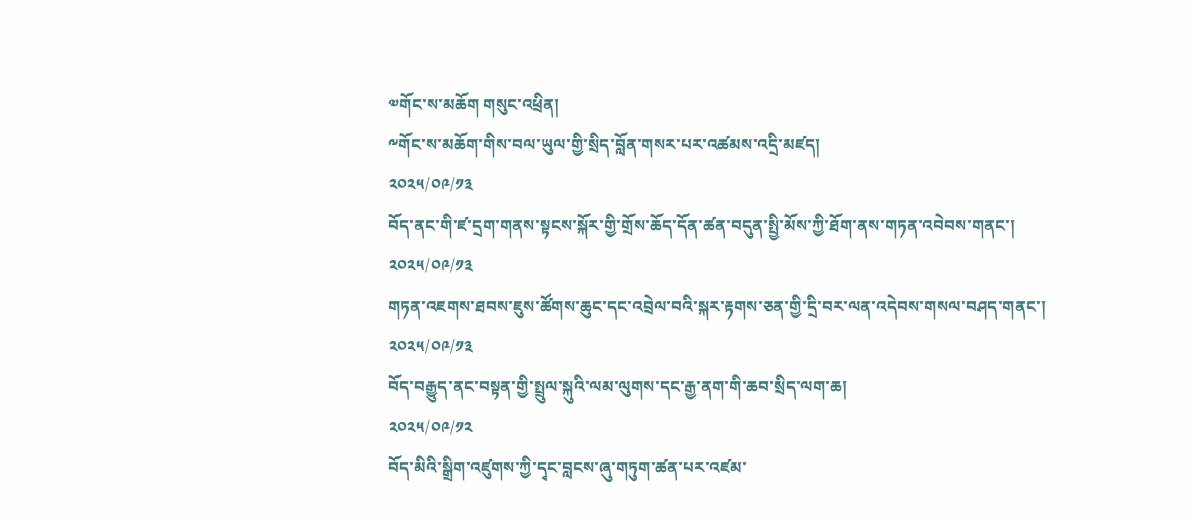༧གོང་ས་མཆོག གསུང་འཕྲིན།
༸གོང་ས་མཆོག་གིས་བལ་ཡུལ་གྱི་སྲིད་བློན་གསར་པར་འཚམས་འདྲི་མཛད།
༢༠༢༥/༠༩/༡༣
བོད་ནང་གི་ཛ་དྲག་གནས་སྟངས་སྐོར་གྱི་གྲོས་ཆོད་དོན་ཚན་བདུན་སྤྱི་མོས་ཀྱི་ཐོག་ནས་གཏན་འབེབས་གནང་།
༢༠༢༥/༠༩/༡༣
གཏན་འཇགས་ཐབས་ཇུས་ཚོགས་ཆུང་དང་འབྲེལ་བའི་སྐར་རྟགས་ཅན་གྱི་དྲི་བར་ལན་འདེབས་གསལ་བཤད་གནང་།
༢༠༢༥/༠༩/༡༣
བོད་བརྒྱུད་ནང་བསྟན་གྱི་སྤྲུལ་སྐུའི་ལམ་ལུགས་དང་རྒྱ་ནག་གི་ཆབ་སྲིད་ལག་ཆ།
༢༠༢༥/༠༩/༡༢
བོད་མིའི་སྒྲིག་འཛུགས་ཀྱི་དྭང་བླངས་ཞུ་གཏུག་ཚན་པར་འཛམ་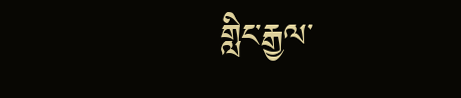གླིང་རྒྱལ་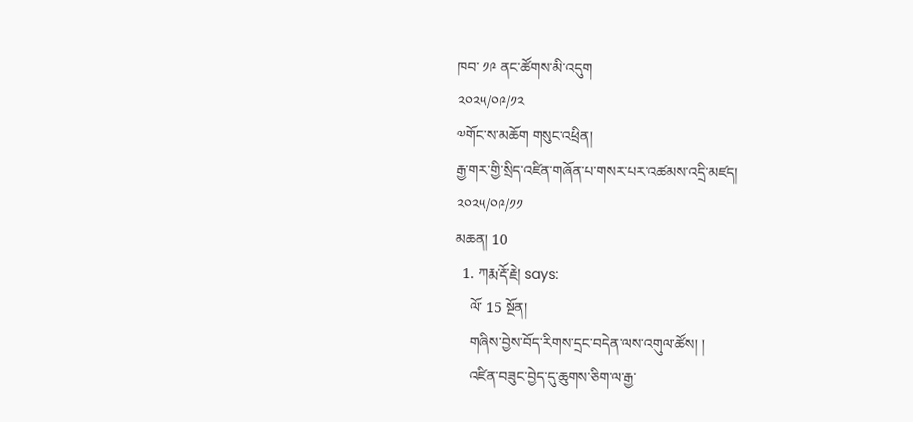ཁབ་ ༡༩ ནང་ཚོགས་མི་འདུག
༢༠༢༥/༠༩/༡༢
༧གོང་ས་མཆོག གསུང་འཕྲིན།
རྒྱ་གར་གྱི་སྲིད་འཛིན་གཞོན་པ་གསར་པར་འཚམས་འདྲི་མཛད།
༢༠༢༥/༠༩/༡༡
མཆན། 10
  1. ཀརྨ་རྡོ་རྗེ། says:
    ལོ་ 15 སྔོན།
    གཞིས་བྱེས་བོད་རིགས་དྲང་བདེན་ལས་འགུལ་ཚོས། །
    འཛིན་བཟུང་བྱེད་དུ་ཆུགས་ཅིག་ལ་རྒྱ་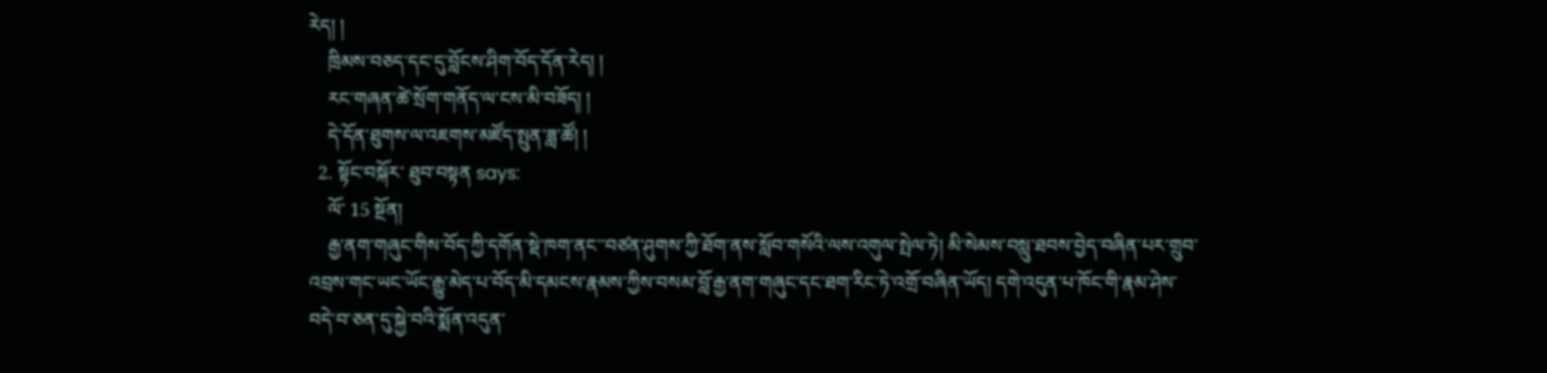རེད། །
    ཁྲིམས་བཅད་དང་དུ་བློངས་ཤིག་བོད་དོན་རེད། །
    རང་གཞན་ཚེ་སྲོག་གནོད་ལ་ངས་མི་བཟོད། །
    དེ་དོན་ཐུགས་ལ་འཇགས་མཛོད་སྤུན་ཟླ་ཚོ། །
  2. སྟོང་བསྐོར་ ཐུབ་བསྟན says:
    ལོ་ 15 སྔོན།
    རྒྱ་ནག་གཞུང་གིས་བོད་ཀྱི་དགོན་སྡེ་ཁག་ནང་་བཙན་ཤུགས་ཀྱི་ཐོག་ནས་སློབ་གསོའི་ལས་འགུལ་སྤེལ་ཏེ། མི་སེམས་བསླུ་ཐབས་བྱེད་བཞིན་པར་གྲུབ་འབྲས་གང་ཡང་ཡོང་རྒྱུ་མེད་པ་བོད་མི་དམངས་རྣམས་ཀྱིས་བསམ་བློ་རྒྱ་ནག་གཞུང་དང་ཐག་རིང་ཏེ་འགྲོ་བཞིན་ཡོད། དགེ་འདུན་པ་ཁོང་གི་རྣམ་ཤེས་བདེ་བ་ཅན་དུ་སྐྱེ་བའི་སྨོན་འདུན་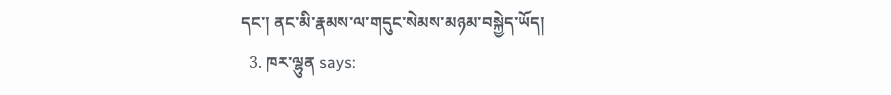དང་། ནང་མི་རྣམས་ལ་གདུང་སེམས་མཉམ་བསྐྱེད་ཡོད།
  3. ཁར་ལྷུན says: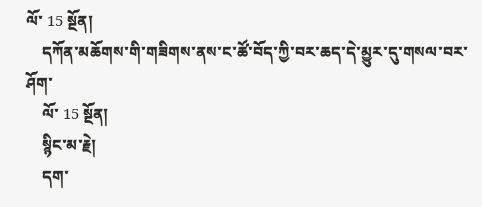ལོ་ 15 སྔོན།
    དཀོན་མཆོགས་གི་གཟིགས་ནས་ང་ཚོ་བོད་ཀྱི་བར་ཆད་དེ་མྱུར་དུ་གསལ་བར་ཤོག་
    ལོ་ 15 སྔོན།
    སྙིང་མ་རྗེ།
    དག་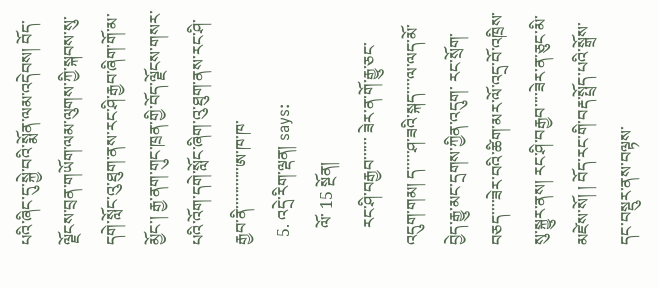པའི་ཞིང་དུ་སྐྱེ་བའི་སྨོན་ལམ་འདེབས། བོད་ལྗོངས་བྲན་གཡོག་ལམ་ལུགས་ཀྱི་སྐབས་སུ་དགེ་སློང་འུ་ཐུག་ནས་རང་ཤི་རྒྱབ་ཞིག་གོ་མ་མྱོང་། རྒྱ་ནག་གུང་ཁྲན་གྱི་བོད་ལྗོངས་གསར་པའི་འོག་དགེ་སློང་ཞིག་འུ་ཐུག་ནས་རང་ཤི་རྒྱབ་ནི་་་་་་་་་་་ཨ་ཁ་ཁ་
  5. འདྲེ་རིག་ལྡན། says:
    ལོ་ 15 སྔོན།
    རང་ཤི་བརྒྱབ་་་་་་ ཟེར་ན་གོ་རྒྱུ་ཅང་འདུག་གམ། ད་་་་་ཤ་ཟའི་སྐད་་་་ལ་ལད་མོ་བྱེད་རྒྱུ་མང་དྲགས་ཀྱིན་འདུག་ རང་སྲོག་བཅད་་་་ཟེར་བའི་ཚིག་མར་ལོ་འདྲ་བོ་འཁྲིས་སུ་སྐྱུར་ནས། རང་ཤི་བརྒྱབ་་་་ཟེར་ན་ཅུང་མི་མཛེས་སོ། ། བོད་རང་གི་བརྡ་སྤྲོད་པའི་སྒྲོས་དང་བསྡུར་ནས་བལྟས་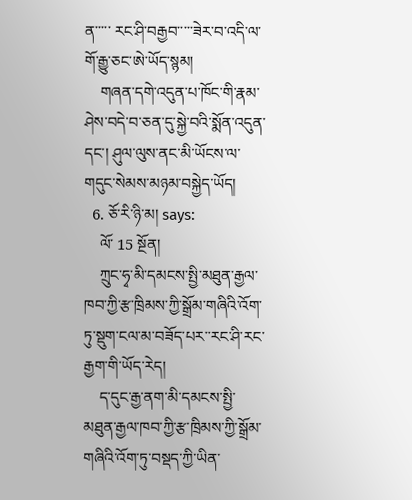ན་་་་་ རང་ཤི་བརྒྱབ་་་་་ཟེར་བ་འདི་ལ་གོ་རྒྱུ་ཅང་ཨེ་ཡོད་སྙམ།
    གཞན་དགེ་འདུན་པ་ཁོང་གི་རྣམ་ཤེས་བདེ་བ་ཅན་དུ་སྐྱེ་བའི་སྨོན་འདུན་དང་། ཤུལ་ལུས་ནང་མི་ཡོངས་ལ་གདུང་སེམས་མཉམ་བསྐྱེད་ཡོད།
  6. ཅོ་རི་ཉི་མ། says:
    ལོ་ 15 སྔོན།
    ཀྲུང་ཧྭ་མི་དམངས་སྤྱི་མཐུན་རྒྱལ་ཁབ་ཀྱི་རྩ་ཁྲིམས་ཀྱི་སྒྲོམ་གཞིའི་འོག་ཏུ་སྡུག་ངལ་མ་བཟོད་པར་་རང་ཤི་རང་རྒྱག་གི་ཡོད་རེད།
    ད་དུང་རྒྱ་ནག་མི་དམངས་སྤྱི་མཐུན་རྒྱལ་ཁབ་ཀྱི་རྩ་ཁྲིམས་ཀྱི་སྒྲོམ་གཞིའི་འོག་ཏུ་བསྡད་ཀྱི་ཡིན་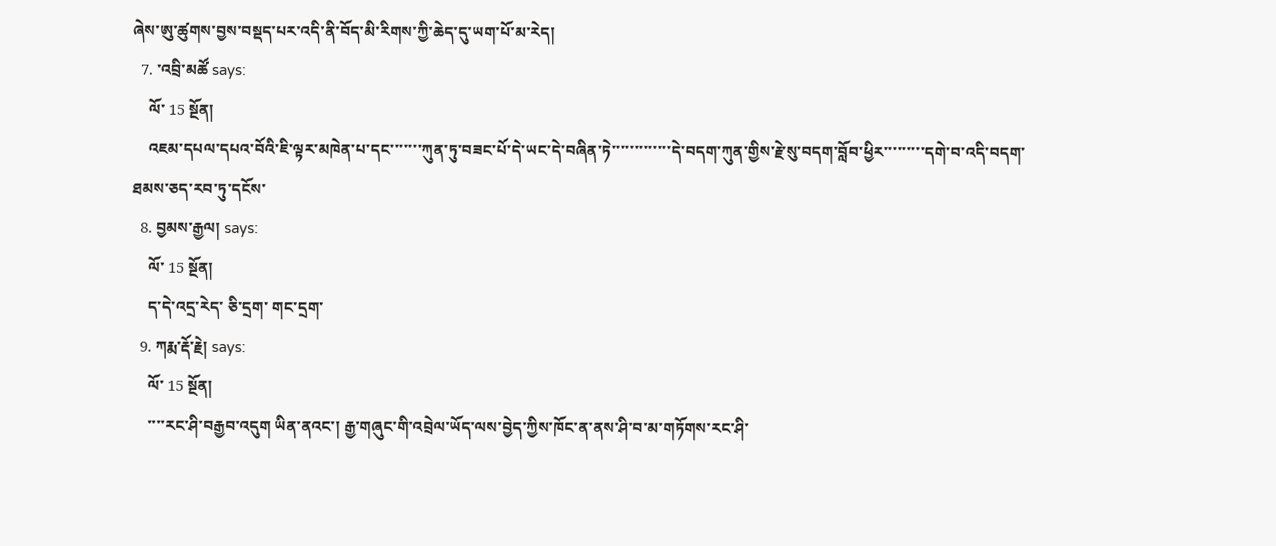ཞེས་ཨུ་ཚུགས་བྱས་བསྡད་པར་འདི་ནི་བོད་མི་རིགས་ཀྱི་ཆེད་དུ་ཡག་པོ་མ་རེད།
  7. ་འབྲི་མཚོ says:
    ལོ་ 15 སྔོན།
    འཇམ་དཔལ་དཔའ་བོའི་ཇི་ལྟར་མཁེན་པ་དང་་་་་་་ཀུན་ཏུ་བཟང་པོ་དེ་ཡང་དེ་བཞིན་ཏེ་་་་་་་་་་་་་དེ་བདག་ཀུན་གྱིས་རྗེ་སུ་བདག་བློབ་ཕྱིར་་་་་་་་་དགེ་བ་འདི་བདག་ཐམས་ཅད་རབ་ཏུ་དངོས་
  8. བྱམས་རྒྱལ། says:
    ལོ་ 15 སྔོན།
    ད་དེ་འདྲ་རེད་ ཅི་དྲག་ གང་དྲག་
  9. ཀརྨ་རྡོ་རྗེ། says:
    ལོ་ 15 སྔོན།
    ་་་་རང་ཤི་བརྒྱབ་འདུག ཡིན་ནའང་། རྒྱ་གཞུང་གི་འབྲེལ་ཡོད་ལས་བྱེད་ཀྱིས་ཁོང་ན་ནས་ཤི་བ་མ་གཏོགས་རང་ཤི་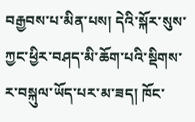བརྒྱབས་པ་མིན་པས། དེའི་སྐོར་སུས་ཀྱང་ཕྱིར་བཤད་མི་ཆོག་པའི་སྡིགས་ར་བསྐུལ་ཡོད་པར་མ་ཟད། ཁོང་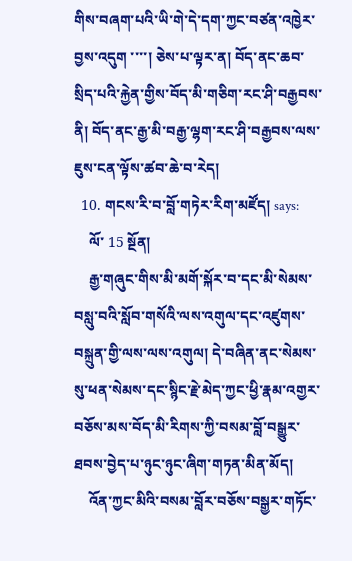གིས་བཞག་པའི་ཡི་གེ་དེ་དག་ཀྱང་བཙན་འཁྱེར་བྱས་འདུག ་་་་། ཅེས་པ་ལྟར་ན། བོད་ནང་ཆབ་སྲིད་པའི་རྐྱེན་གྱིས་བོད་མི་གཅིག་རང་ཤི་བརྒྱབས་ནི། བོད་ནང་རྒྱ་མི་བརྒྱ་ལྷག་རང་ཤི་བརྒྱབས་ལས་ཇུས་ངན་ལྟོས་ཚབ་ཆེ་བ་རེད།
  10. གངས་རི་བ་བློ་གཏེར་རིག་མཛོད། says:
    ལོ་ 15 སྔོན།
    རྒྱ་གཞུང་གིས་མི་མགོ་སྐོར་བ་དང་མི་སེམས་བསླུ་བའི་སློབ་གསོའི་ལས་འགུལ་དང་འཛུགས་བསྐྲུན་གྱི་ལས་ལས་འགུལ། དེ་བཞིན་ནང་སེམས་སུ་ཕན་སེམས་དང་སྙིང་རྗེ་མེད་ཀྱང་ཕྱི་རྣམ་འགྱར་བཅོས་མས་བོད་མི་རིགས་ཀྱི་བསམ་བློ་བསྒྱུར་ཐབས་བྱེད་པ་ཉུང་ཉུང་ཞིག་གཏན་མིན་མོད།
    འོན་ཀྱང་མིའི་བསམ་བློར་བཅོས་བསྒྱར་གཏོང་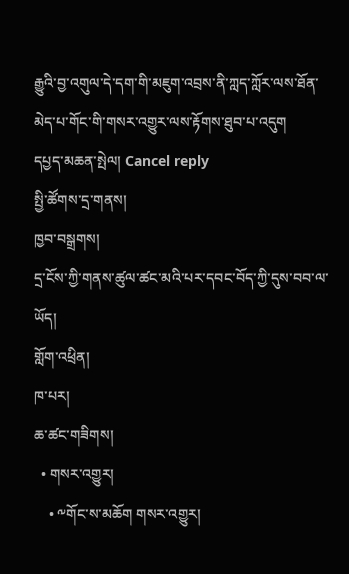རྒྱུའི་བྱ་འགུལ་དེ་དག་གི་མཇུག་འབྲས་ནི་ཀླད་ཀློར་ལས་ཐོན་མེད་པ་གོང་གི་གསར་འགྱུར་ལས་རྟོགས་ཐུབ་པ་འདུག
དཔྱད་མཆན་སྤེལ། Cancel reply
སྤྱི་ཚོགས་དྲ་གནས།
ཁྱབ་བསྒྲགས།
དྲ་ངོས་ཀྱི་གནས་ཚུལ་ཚང་མའི་པར་དབང་བོད་ཀྱི་དུས་བབ་ལ་ཡོད།
གློག་འཕྲིན།
ཁ་པར།
ཆ་ཚང་གཟིགས།
  • གསར་འགྱུར།
    • ༸གོང་ས་མཆོག གསར་འགྱུར།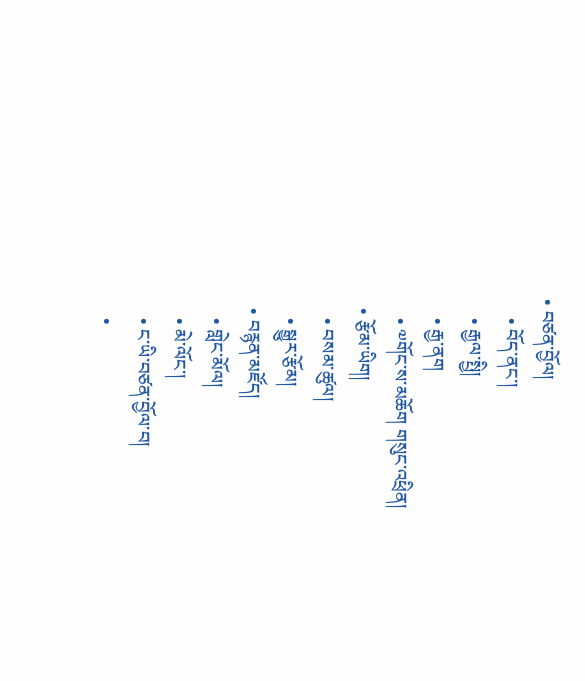• བཙན་བྱོལ།
    • བོད་ནང་།
    • རྒྱལ་སྤྱི།
    • རྒྱ་ནག
    • ༧གོང་ས་མཆོག གསུང་འཕྲིན།
  • རྩོམ་ཡིག།
    • བསམ་ཚུལ།
    • སྒྱུར་རྩོམ།
  • བརྙན་མཛོད།
    • གླེང་མོལ།
    • མེ་ལོང་།
    • ང་ཡི་བཙན་བྱོལ་བ།
    •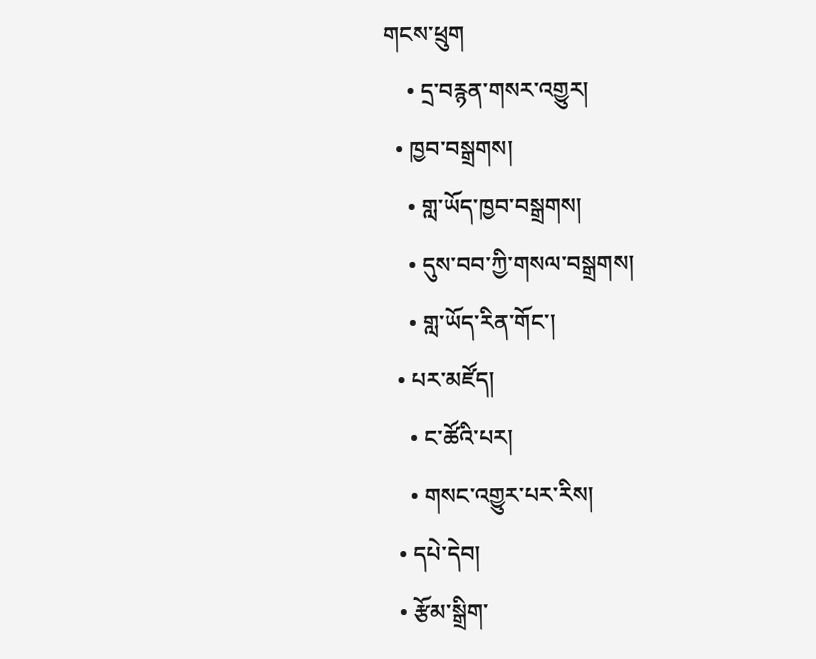གངས་ཕྲུག
    • དྲ་བརྙན་གསར་འགྱུར།
  • ཁྱབ་བསྒྲགས།
    • གླ་ཡོད་ཁྱབ་བསྒྲགས།
    • དུས་བབ་ཀྱི་གསལ་བསྒྲགས།
    • གླ་ཡོད་རིན་གོང་།
  • པར་མཛོད།
    • ང་ཚོའི་པར།
    • གསང་འགྱུར་པར་རིས།
  • དཔེ་དེབ།
  • རྩོམ་སྒྲིག་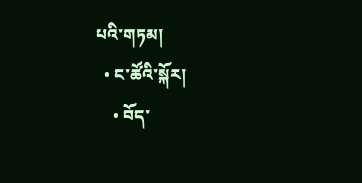པའི་གཏམ།
  • ང་ཚོའི་སྐོར།
    • བོད་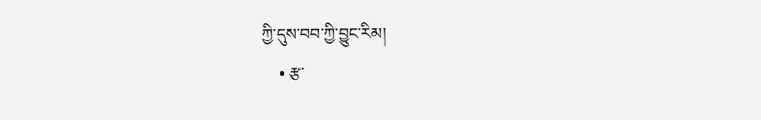ཀྱི་དུས་བབ་ཀྱི་བྱུང་རིམ།
    • རྩ་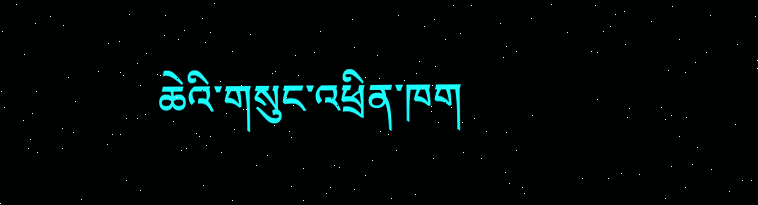ཆེའི་གསུང་འཕྲིན་ཁག